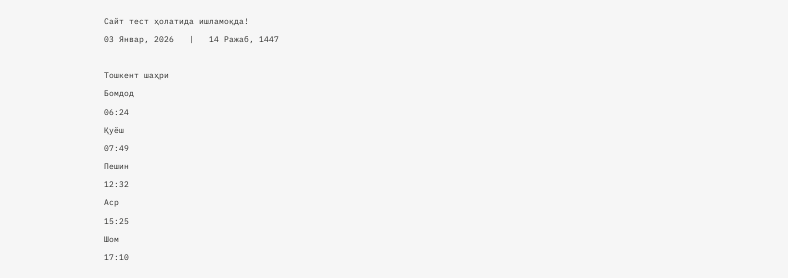Сайт тест ҳолатида ишламоқда!
03 Январ, 2026   |   14 Ражаб, 1447

Тошкент шаҳри
Бомдод
06:24
Қуёш
07:49
Пешин
12:32
Аср
15:25
Шом
17:10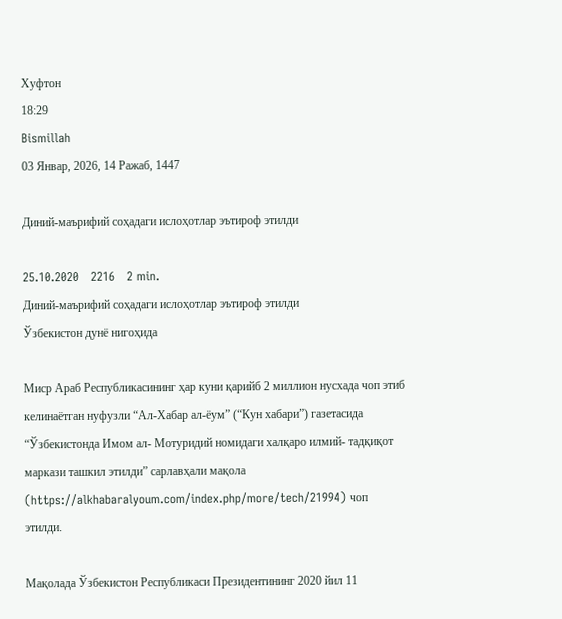Хуфтон
18:29
Bismillah
03 Январ, 2026, 14 Ражаб, 1447

Диний-маърифий соҳадаги ислоҳотлар эътироф этилди

25.10.2020   2216   2 min.
Диний-маърифий соҳадаги ислоҳотлар эътироф этилди
Ўзбекистон дунё нигоҳида

Миср Араб Республикасининг ҳар куни қарийб 2 миллион нусхада чоп этиб келинаётган нуфузли “Ал-Хабар ал-ёум” (“Кун хабари”) газетасида “Ўзбекистонда Имом ал- Мотуридий номидаги халқаро илмий- тадқиқот маркази ташкил этилди” сарлавҳали мақола (https://alkhabaralyoum.com/index.php/more/tech/21994) чоп этилди.

Мақолада Ўзбекистон Республикаси Президентининг 2020 йил 11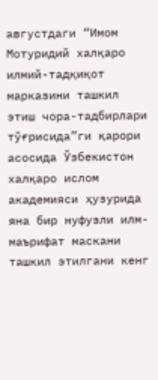августдаги “Имом Мотуридий халқаро илмий-тадқиқот марказини ташкил этиш чора-тадбирлари тўғрисида”ги қарори асосида Ўзбекистон халқаро ислом академияси ҳузурида яна бир нуфузли илм-маърифат маскани ташкил этилгани кенг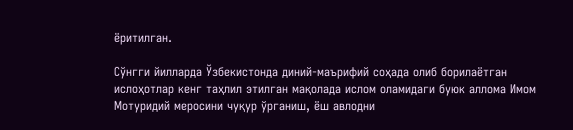ёритилган.

Сўнгги йилларда Ўзбекистонда диний-маърифий соҳада олиб борилаётган ислоҳотлар кенг таҳлил этилган мақолада ислом оламидаги буюк аллома Имом Мотуридий меросини чуқур ўрганиш, ёш авлодни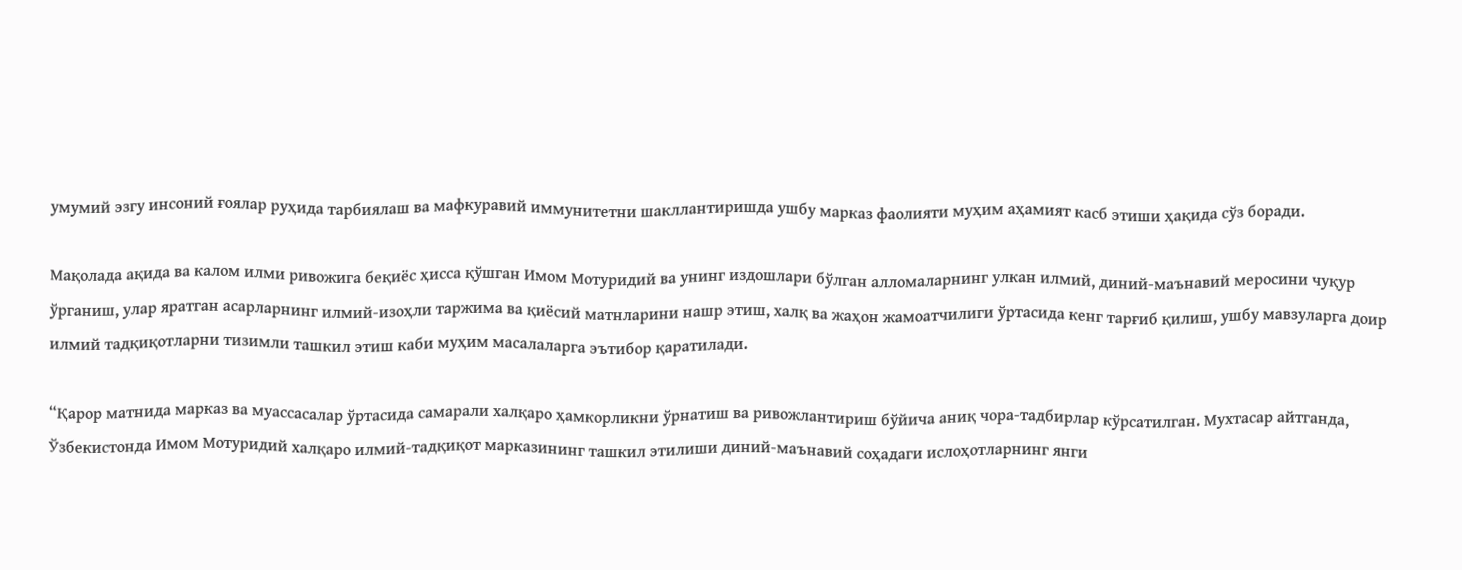умумий эзгу инсоний ғоялар руҳида тарбиялаш ва мафкуравий иммунитетни шакллантиришда ушбу марказ фаолияти муҳим аҳамият касб этиши ҳақида сўз боради.

Мақолада ақида ва калом илми ривожига беқиёс ҳисса қўшган Имом Мотуридий ва унинг издошлари бўлган алломаларнинг улкан илмий, диний-маънавий меросини чуқур ўрганиш, улар яратган асарларнинг илмий-изоҳли таржима ва қиёсий матнларини нашр этиш, халқ ва жаҳон жамоатчилиги ўртасида кенг тарғиб қилиш, ушбу мавзуларга доир илмий тадқиқотларни тизимли ташкил этиш каби муҳим масалаларга эътибор қаратилади.

“Қарор матнида марказ ва муассасалар ўртасида самарали халқаро ҳамкорликни ўрнатиш ва ривожлантириш бўйича аниқ чора-тадбирлар кўрсатилган. Мухтасар айтганда, Ўзбекистонда Имом Мотуридий халқаро илмий-тадқиқот марказининг ташкил этилиши диний-маънавий соҳадаги ислоҳотларнинг янги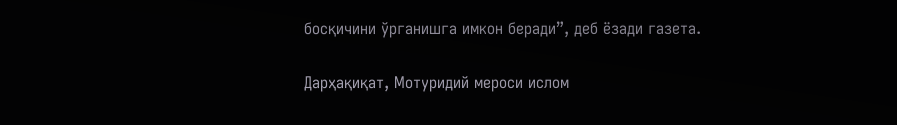босқичини ўрганишга имкон беради”, деб ёзади газета.

Дарҳақиқат, Мотуридий мероси ислом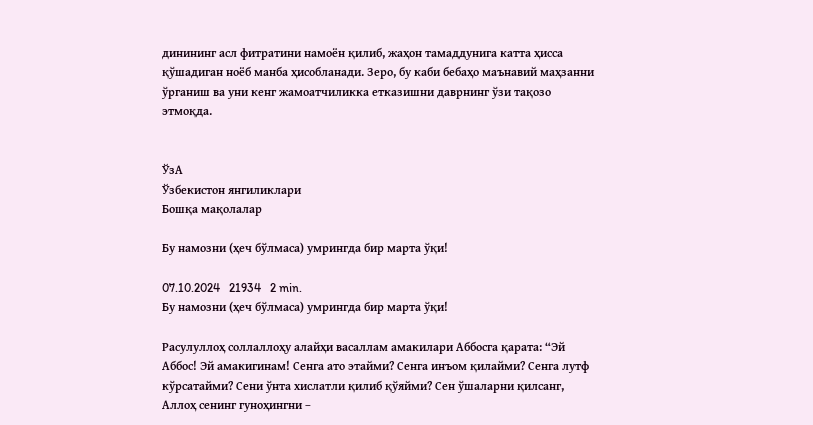динининг асл фитратини намоён қилиб, жаҳон тамаддунига катта ҳисса қўшадиган ноёб манба ҳисобланади. Зеро, бу каби бебаҳо маънавий маҳзанни ўрганиш ва уни кенг жамоатчиликка етказишни даврнинг ўзи тақозо этмоқда.


ЎзА
Ўзбекистон янгиликлари
Бошқа мақолалар

Бу намозни (ҳеч бўлмаса) умрингда бир марта ўқи!

07.10.2024   21934   2 min.
Бу намозни (ҳеч бўлмаса) умрингда бир марта ўқи!

Расулуллоҳ соллаллоҳу алайҳи васаллам амакилари Аббосга қарата: “Эй Аббос! Эй амакигинам! Сенга ато этайми? Сенга инъом қилайми? Сенга лутф кўрсатайми? Сени ўнта хислатли қилиб қўяйми? Сен ўшаларни қилсанг, Аллоҳ сенинг гуноҳингни –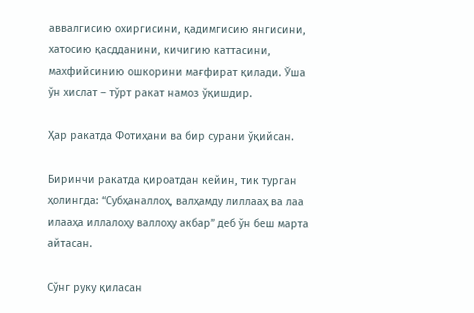аввалгисию охиргисини, қадимгисию янгисини, хатосию қасдданини, кичигию каттасини, махфийсинию ошкорини мағфират қилади. Ўша ўн хислат – тўрт ракат намоз ўқишдир.

Ҳар ракатда Фотиҳани ва бир сурани ўқийсан.

Биринчи ракатда қироатдан кейин, тик турган ҳолингда: “Субҳаналлоҳ, валҳамду лиллааҳ ва лаа илааҳа иллалоҳу валлоҳу акбар” деб ўн беш марта айтасан.

Сўнг руку қиласан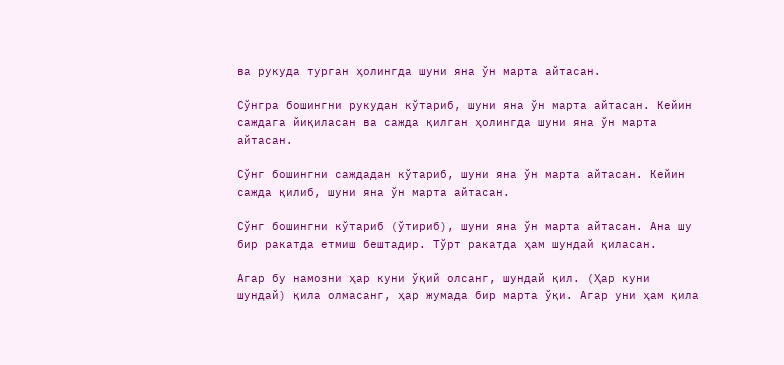ва рукуда турган ҳолингда шуни яна ўн марта айтасан.

Сўнгра бошингни рукудан кўтариб, шуни яна ўн марта айтасан. Кейин саждага йиқиласан ва сажда қилган ҳолингда шуни яна ўн марта айтасан.

Сўнг бошингни саждадан кўтариб, шуни яна ўн марта айтасан. Кейин сажда қилиб, шуни яна ўн марта айтасан.

Сўнг бошингни кўтариб (ўтириб), шуни яна ўн марта айтасан. Ана шу бир ракатда етмиш бештадир. Тўрт ракатда ҳам шундай қиласан.

Агар бу намозни ҳар куни ўқий олсанг, шундай қил. (Ҳар куни шундай) қила олмасанг, ҳар жумада бир марта ўқи. Агар уни ҳам қила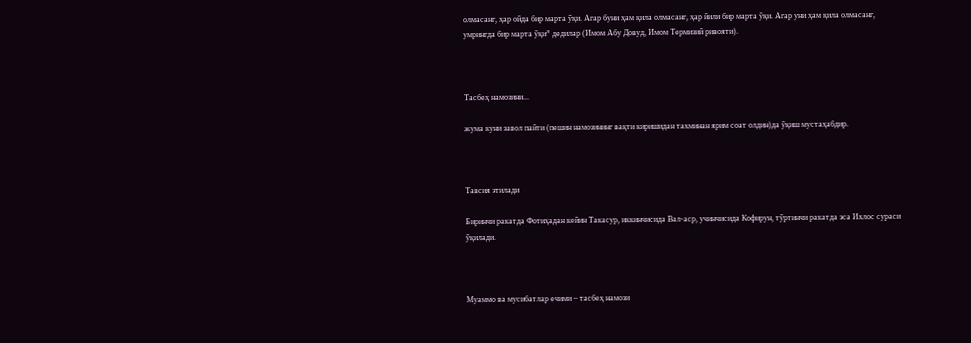олмасанг, ҳар ойда бир марта ўқи. Агар буни ҳам қила олмасанг, ҳар йили бир марта ўқи. Агар уни ҳам қила олмасанг, умрингда бир марта ўқи” дедилар (Имом Абу Довуд, Имом Термизий ривояти).



Тасбеҳ намозини...

жума куни завол пайти (пешин намозининг вақти киришидан тахминан ярим соат олдин)да ўқиш мустаҳабдир.



Тавсия этилади

Биринчи ракатда Фотиҳадан кейин Такасур, иккинчисида Вал-аср, учинчисида Кофирун, тўртинчи ракатда эса Ихлос сураси ўқилади.



Муаммо ва мусибатлар ечими – тасбеҳ намози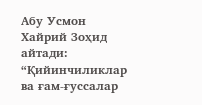Абу Усмон Хайрий Зоҳид айтади: “Қийинчиликлар ва ғам-ғуссалар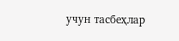учун тасбеҳлар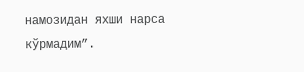намозидан яхши нарса кўрмадим”.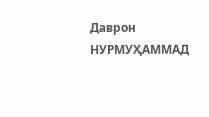Даврон НУРМУҲАММАД